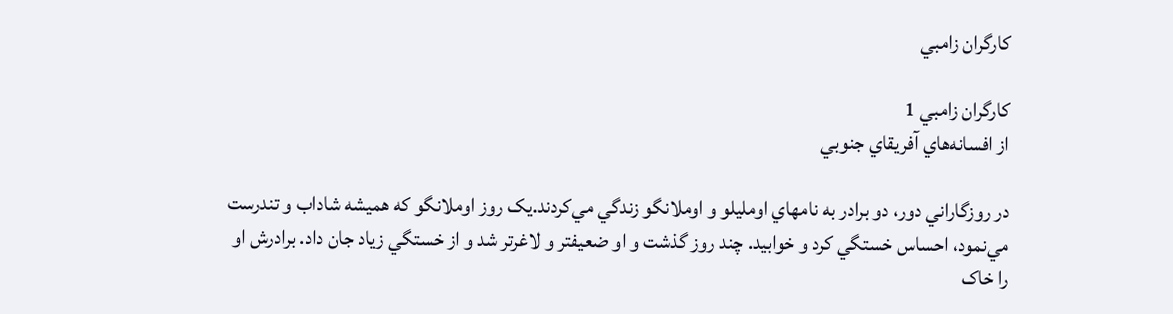کارگران زامبي

كارگران زامبي 1
از افسانه‌هاي آفريقاي جنوبي

در روزگاراني دور، دو برادر به نامهاي اومليلو و اوملانگو زندگي مي‌کردند.يک روز اوملانگو که هميشه شاداب و تندرست مي‌نمود، احساس خستگي کرد و خوابيد. چند روز گذشت و او ضعيفتر و لاغرتر شد و از خستگي زياد جان داد. برادرش او را خاک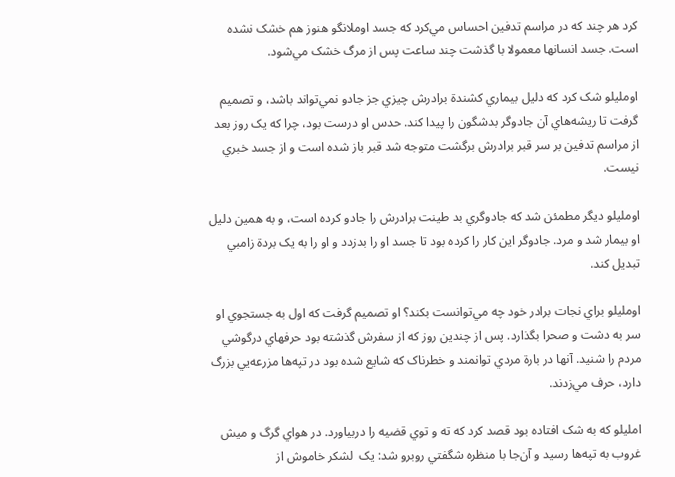کرد هر چند که در مراسم تدفين احساس مي‌کرد که جسد اوملانگو هنوز هم خشک نشده است. جسد انسانها معمولا با گذشت چند ساعت پس از مرگ خشک مي‌شود.

اومليلو شک کرد که دليل بيماري کشندة برادرش چيزي جز جادو نمي‌تواند باشد، و تصميم گرفت تا ريشه‌هاي آن جادوگر بدشگون را پيدا کند. حدس او درست بود، چرا که يک روز بعد از مراسم تدفين بر سر قبر برادرش برگشت متوجه شد قبر باز شده است و از جسد خبري نيست.

اومليلو ديگر مطمئن شد که جادوگري بد طينت برادرش را جادو کرده است، و به همين دليل او بيمار شد و مرد. جادوگر اين کار را کرده بود تا جسد او را بدزدد و او را به يک بردة زامبي تبديل کند.

اومليلو براي نجات برادر خود چه مي‌توانست بکند؟ او تصميم گرفت که اول به جستجوي او سر به دشت و صحرا بگذارد. پس از چندين روز که از سفرش گذشته بود حرفهاي درگوشي مردم را شنيد. آنها در بارة مردي توانمند و خطرناک که شايع شده بود در تپه‌ها مزرعه‌يي بزرگ دارد، حرف مي‌زدند.

امليلو که به شک افتاده بود قصد کرد که ته و توي قضيه را دربياورد. در هواي گرگ و ميش غروب به تپه‌ها رسيد و آن‌جا با منظره شگفتي روبرو شد: يک  لشکر خاموش از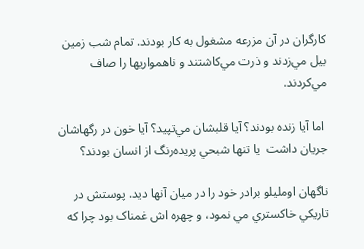کارگران در آن مزرعه مشغول به کار بودند. تمام شب زمين بيل مي‌زدند و ذرت مي‌کاشتند و ناهمواريها را صاف مي‌کردند.

 اما آيا زنده بودند؟ آيا قلبشان مي‌تپيد؟ آيا خون در رگهاشان جريان داشت  يا تنها شبحي پريده‌رنگ از انسان بودند؟

ناگهان اومليلو برادر خود را در ميان آنها ديد. پوستش در تاريکي خاکستري مي نمود، و چهره اش غمناک بود چرا که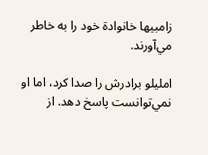زامبيها خانوادة خود را به خاطر مي‌آورند.

امليلو برادرش را صدا کرد، اما او نمي‌توانست پاسخ دهد. از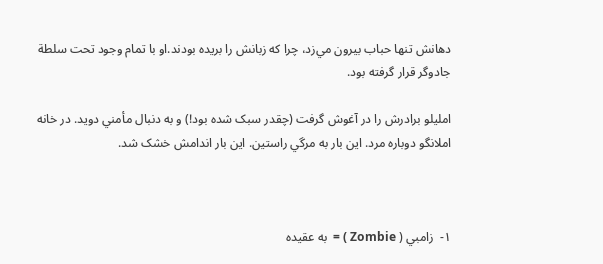دهانش تنها حباب بيرون مي‌زد، چرا که زبانش را بريده بودند.او با تمام وجود تحت سلطة جادوگر قرار گرفته بود.

امليلو برادرش را در آغوش گرفت (چقدر سبک شده بود!) و به دنبال مأمني دويد. در خانه املانگو دوباره مرد. اين بار به مرگي راستين. اين بار اندامش خشک شد.



۱-  زامبي ( Zombie ) =  به عقيده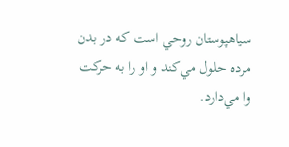سياهپوستان روحي است که در بدن مرده حلول مي‌کند و او را به حرکت وا مي‌دارد.